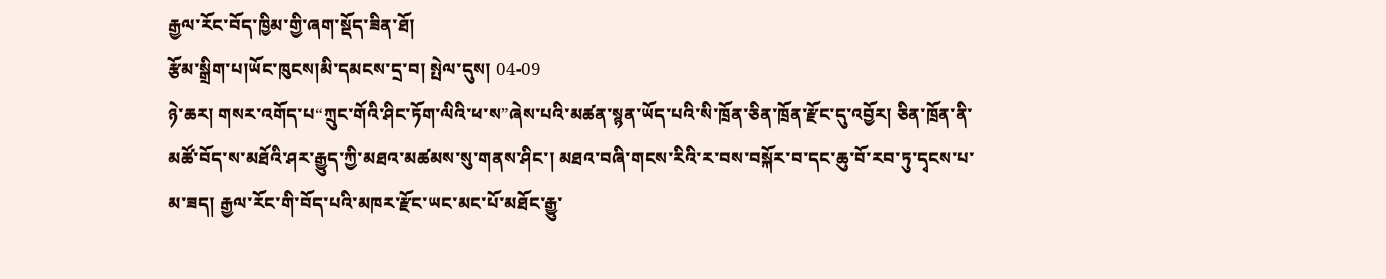རྒྱལ་རོང་བོད་ཁྱིམ་གྱི་ཞག་སྡོད་ཟིན་ཐོ།
རྩོམ་སྒྲིག་པ།ཡོང་ཁུངས།མི་དམངས་དྲ་བ། སྤེལ་དུས། 04-09
ཉེ་ཆར། གསར་འགོད་པ“ཀྲུང་གོའི་ཤིང་ཏོག་ལིའི་ཕ་ས”ཞེས་པའི་མཚན་སྙན་ཡོད་པའི་སི་ཁྲོན་ཅིན་ཁྲོན་རྫོང་དུ་འབྱོར། ཅིན་ཁྲོན་ནི་མཚོ་བོད་ས་མཐོའི་ཤར་རྒྱུད་ཀྱི་མཐའ་མཚམས་སུ་གནས་ཤིང་། མཐའ་བཞི་གངས་རིའི་ར་བས་བསྐོར་བ་དང་ཆུ་བོ་རབ་ཏུ་དྭངས་པ་མ་ཟད། རྒྱལ་རོང་གི་བོད་པའི་མཁར་རྫོང་ཡང་མང་པོ་མཐོང་རྒྱུ་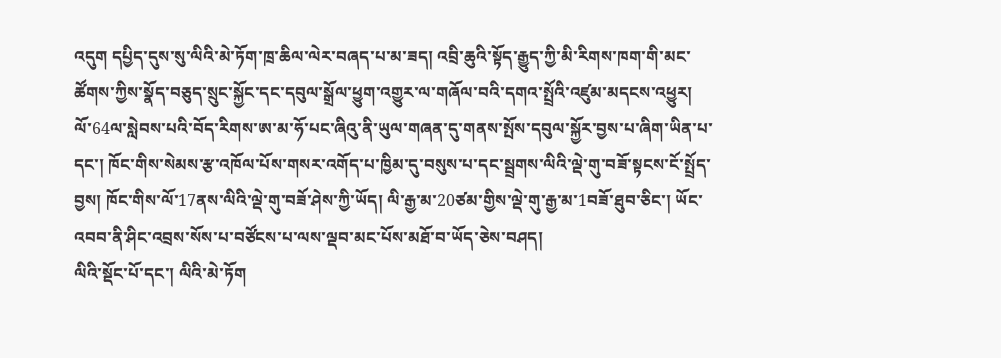འདུག དཔྱིད་དུས་སུ་ལིའི་མེ་ཏོག་ཁྲ་ཆིལ་ལེར་བཞད་པ་མ་ཟད། འབྲི་ཆུའི་སྟོད་རྒྱུད་ཀྱི་མི་རིགས་ཁག་གི་མང་ཚོགས་ཀྱིས་སྣོད་བཅུད་སྲུང་སྐྱོང་དང་དབུལ་སྒྲོལ་ཕྱུག་འགྱུར་ལ་གཞོལ་བའི་དགའ་སྤྲོའི་འཛུམ་མདངས་འཕྱུར།
ལོ་64ལ་སླེབས་པའི་བོད་རིགས་ཨ་མ་ཧོ་པང་ཞིའུ་ནི་ཡུལ་གཞན་དུ་གནས་སྤོས་དབུལ་སྐྱོར་བྱས་པ་ཞིག་ཡིན་པ་དང་། ཁོང་གིས་སེམས་རྩ་འཁོལ་པོས་གསར་འགོད་པ་ཁྱིམ་དུ་བསུས་པ་དང་སྦྲགས་ལིའི་ལྡེ་གུ་བཟོ་སྟངས་ངོ་སྤྲོད་བྱས། ཁོང་གིས་ལོ་17ནས་ལིའི་ལྡེ་གུ་བཟོ་ཤེས་ཀྱི་ཡོད། ལི་རྒྱ་མ་20ཙམ་གྱིས་ལྡེ་གུ་རྒྱ་མ་1བཟོ་ཐུབ་ཅིང་། ཡོང་འབབ་ནི་ཤིང་འབྲས་སོས་པ་བཙོངས་པ་ལས་ལྡབ་མང་པོས་མཐོ་བ་ཡོད་ཅེས་བཤད།
ལིའི་སྡོང་པོ་དང་། ལིའི་མེ་ཏོག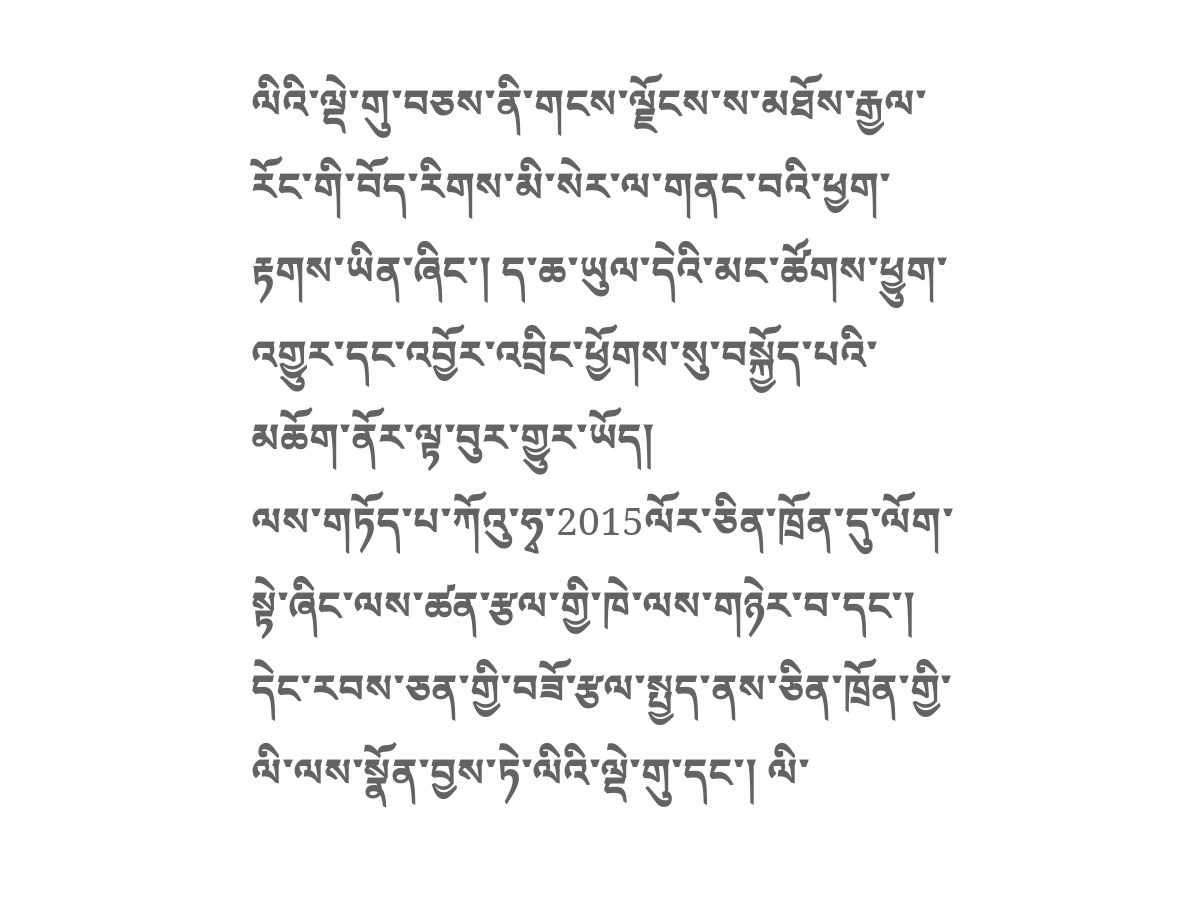ལིའི་ལྡེ་གུ་བཅས་ནི་གངས་ལྗོངས་ས་མཐོས་རྒྱལ་རོང་གི་བོད་རིགས་མི་སེར་ལ་གནང་བའི་ཕྱག་རྟགས་ཡིན་ཞིང་། ད་ཆ་ཡུལ་དེའི་མང་ཚོགས་ཕྱུག་འགྱུར་དང་འབྱོར་འབྲིང་ཕྱོགས་སུ་བསྐྱོད་པའི་མཆོག་ནོར་ལྟ་བུར་གྱུར་ཡོད།
ལས་གཏོད་པ་ཀོའུ་ཧྭ་2015ལོར་ཅིན་ཁྲོན་དུ་ལོག་སྟེ་ཞིང་ལས་ཚན་རྩལ་གྱི་ཁེ་ལས་གཉེར་བ་དང་། དེང་རབས་ཅན་གྱི་བཟོ་རྩལ་སྤྱད་ནས་ཅིན་ཁྲོན་གྱི་ལི་ལས་སྣོན་བྱས་ཏེ་ལིའི་ལྡེ་གུ་དང་། ལི་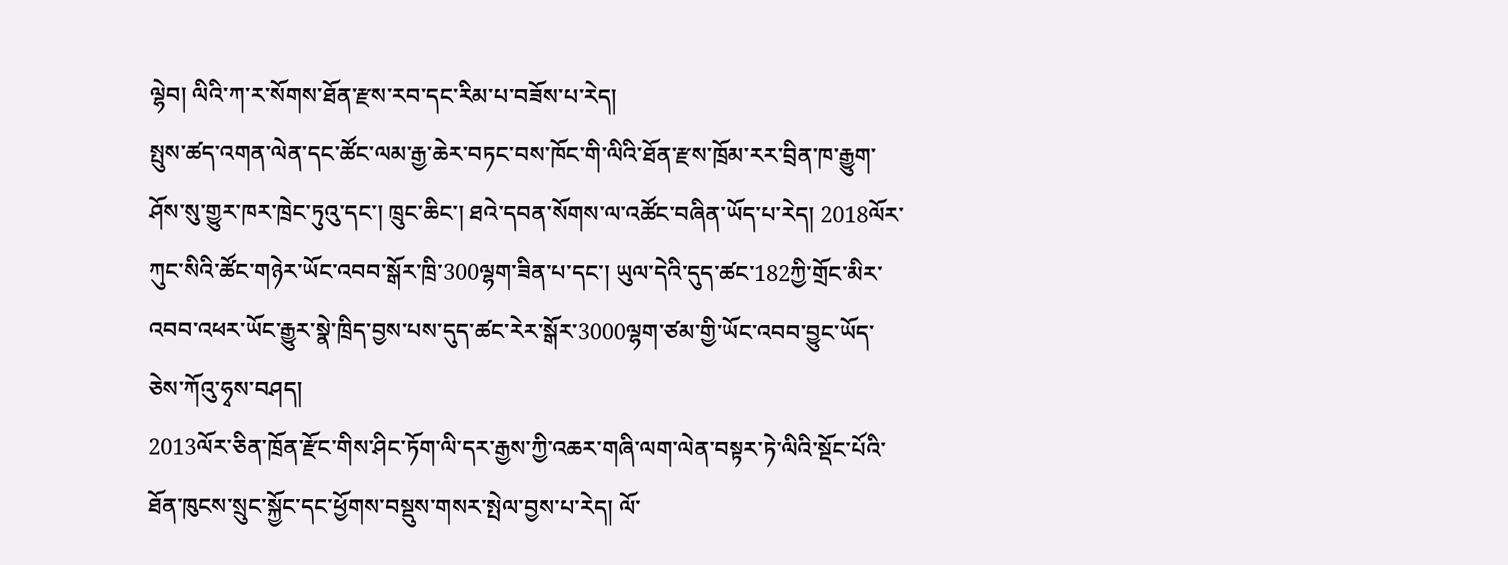ལྷེབ། ལིའི་ཀ་ར་སོགས་ཐོན་རྫས་རབ་དང་རིམ་པ་བཟོས་པ་རེད།
སྤུས་ཚད་འགན་ལེན་དང་ཚོང་ལམ་རྒྱ་ཆེར་བཏང་བས་ཁོང་གི་ལིའི་ཐོན་རྫས་ཁྲོམ་རར་བྲིན་ཁ་རྒྱུག་ཤོས་སུ་གྱུར་ཁར་ཁྲེང་ཏུའུ་དང་། ཁྲུང་ཆིང་། ཐའེ་དབན་སོགས་ལ་འཚོང་བཞིན་ཡོད་པ་རེད། 2018ལོར་ཀུང་སིའི་ཚོང་གཉེར་ཡོང་འབབ་སྒོར་ཁྲི་300ལྷག་ཟིན་པ་དང་། ཡུལ་དེའི་དུད་ཚང་182ཀྱི་གྲོང་མིར་འབབ་འཕར་ཡོང་རྒྱུར་སྣེ་ཁྲིད་བྱས་པས་དུད་ཚང་རེར་སྒོར་3000ལྷག་ཙམ་གྱི་ཡོང་འབབ་བྱུང་ཡོད་ཅེས་ཀོའུ་ཧྭས་བཤད།
2013ལོར་ཅིན་ཁྲོན་རྫོང་གིས་ཤིང་ཏོག་ལི་དར་རྒྱས་ཀྱི་འཆར་གཞི་ལག་ལེན་བསྟར་ཏེ་ལིའི་སྡོང་པོའི་ཐོན་ཁུངས་སྲུང་སྐྱོང་དང་ཕྱོགས་བསྡུས་གསར་སྤེལ་བྱས་པ་རེད། ལོ་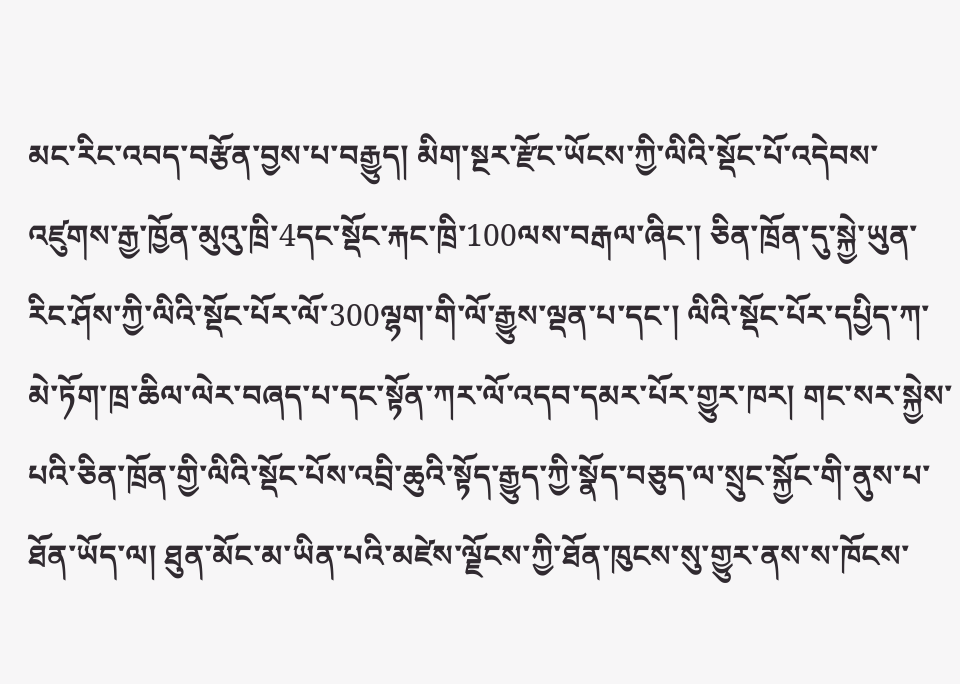མང་རིང་འབད་བརྩོན་བྱས་པ་བརྒྱུད། མིག་སྔར་རྫོང་ཡོངས་ཀྱི་ལིའི་སྡོང་པོ་འདེབས་འཛུགས་རྒྱ་ཁྱོན་མུའུ་ཁྲི་4དང་སྡོང་རྐང་ཁྲི་100ལས་བརྒལ་ཞིང་། ཅིན་ཁྲོན་དུ་སྐྱེ་ཡུན་རིང་ཤོས་ཀྱི་ལིའི་སྡོང་པོར་ལོ་300ལྷག་གི་ལོ་རྒྱུས་ལྡན་པ་དང་། ལིའི་སྡོང་པོར་དཔྱིད་ཀ་མེ་ཏོག་ཁྲ་ཆིལ་ལེར་བཞད་པ་དང་སྟོན་ཀར་ལོ་འདབ་དམར་པོར་གྱུར་ཁར། གང་སར་སྐྱེས་པའི་ཅིན་ཁྲོན་གྱི་ལིའི་སྡོང་པོས་འབྲི་ཆུའི་སྟོད་རྒྱུད་ཀྱི་སྣོད་བཅུད་ལ་སྲུང་སྐྱོང་གི་ནུས་པ་ཐོན་ཡོད་ལ། ཐུན་མོང་མ་ཡིན་པའི་མཛེས་ལྗོངས་ཀྱི་ཐོན་ཁུངས་སུ་གྱུར་ནས་ས་ཁོངས་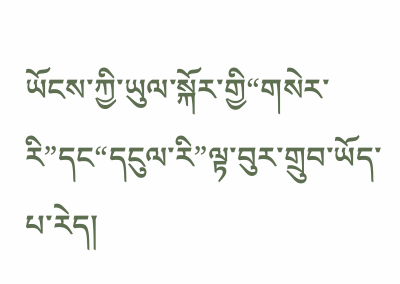ཡོངས་ཀྱི་ཡུལ་སྐོར་གྱི“གསེར་རི”དང“དངུལ་རི”ལྟ་བུར་གྲུབ་ཡོད་པ་རེད།